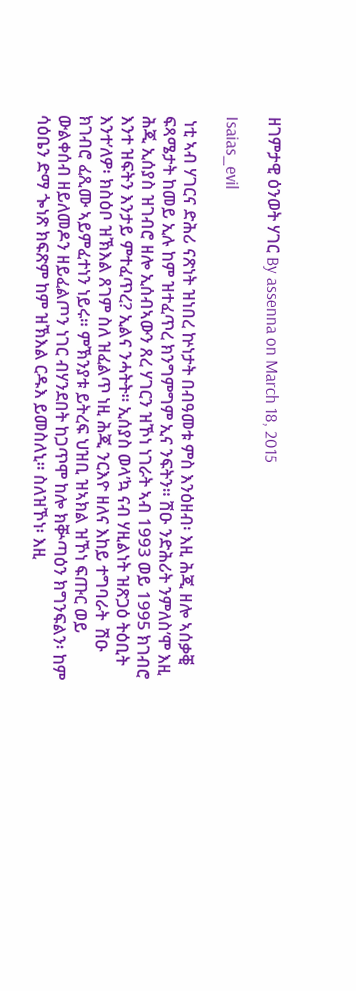ዘገምታዊ ዕንወት ሃገር By assenna on March 18, 2015

Isaias_evil

 ነቲ ኣብ ሃገርና ድሕሪ ናጽነት ዝነበረ ኵነታት በብዓመቱ ምስ እንዕዘብ፡ እዚ ሕጂ ዘሎ ኣሰቃቒ ፍጻሜታት ከመይ ኢሉ ከም ዝተፈጥረ ክንግምግም ኢና ንፍትን። ሽዑ ንድሕሪት ንምለስ’ሞ እዚ ሕጂ ኢሰያስ ዝገብሮ ዘሎ ኢሰብኣውን ጸረ ሃገርን ዝኾነ ነገራት ኣብ 1993 ወይ 1995 ክገብሮ እንተ ዝፍትን እንታይ ምተፈጥረ? ኢልና ንሓትት። ኢሰያስ ወላ’ኳ ናብ ሃዚልነት ዝጽጋዕ ትዕቢት እንተ’ለዎ፡ ክስዕቦ ዝኽእል ጸገም ስለ ዝፈልጥ ነዚ ሕጂ ንርእዮ ዘለና እከይ ተግባራት  ሽዑ ክገብሮ ፈጺሙ ኣይምፈተነን ነይሩ። ምኽንያቱ ይትረፍ ህዝቢ ዝኣክል ዝኾነ ፍጡር ወይ ውልቀሰብ ዘይለመዶን ዘይፈልጦን ነገር ብሃንደበት ከጋጥሞ ከሎ ክቝጣዕን ክግንፍልን፡ ከም ሳዕቤን ድማ ጐነጽ ክፍጽም ከም ዝኽእል ርዱእ ይመስለኒ። ስለዝኾነ፡ እዚ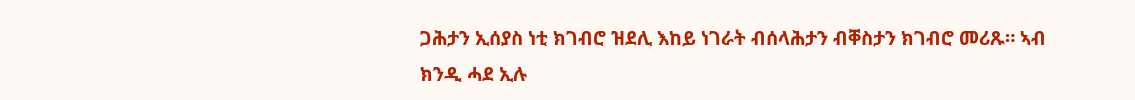ጋሕታን ኢሰያስ ነቲ ክገብሮ ዝደሊ እከይ ነገራት ብሰላሕታን ብቐስታን ክገብሮ መሪጹ። ኣብ ክንዲ ሓደ ኢሉ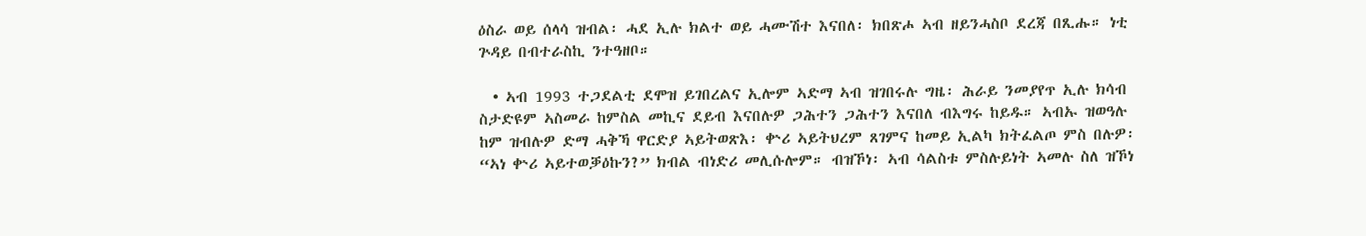ዕስራ ወይ ሰላሳ ዝብል፡ ሓደ ኢሉ ክልተ ወይ ሓሙሽተ እናበለ፡ ክበጽሖ ኣብ ዘይንሓስቦ ደረጃ በጺሑ። ነቲ ጕዳይ በብተራስኪ ንተዓዘቦ።

  • ኣብ 1993 ተጋደልቲ ደሞዝ ይገበረልና ኢሎም ኣድማ ኣብ ዝገበሩሉ ግዜ፡ ሕራይ ንመያየጥ ኢሉ ክሳብ ስታድዩም ኣስመራ ከምስል መኪና ደይብ እናበሉዎ ጋሕተን ጋሕተን እናበለ ብእግሩ ከይዱ። ኣብኡ ዝወዓሉ ከም ዝብሉዎ ድማ ሓቅኻ ዋርድያ ኣይትወጽእ፡ ቍሪ ኣይትህረም ጸገምና ከመይ ኢልካ ክትፈልጦ ምስ በሉዎ፡ “ኣነ ቍሪ ኣይተወቓዕኩን?” ክብል ብነድሪ መሊሱሎም። ብዝኾነ፡ ኣብ ሳልስቱ ምስሉይነት ኣመሉ ስለ ዝኾነ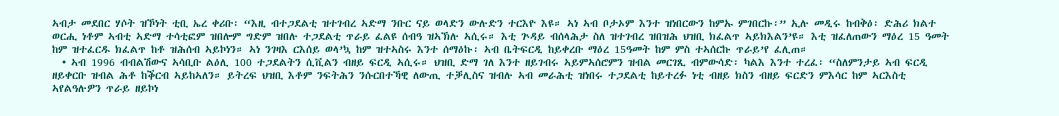ኣብታ መደበር ሃሶት ዝኾነት ቲቢ ኤረ ቀሪቡ፡ “እዚ ብተጋደልቲ ዝተገብረ ኣድማ ንቡር ናይ ወላድን ውሉድን ተርእዮ እዩ። ኣነ ኣብ ቦታኦም እንተ ዝነበርውን ከምኡ ምገበርኩ፡” ኢሉ መዲሩ ከብቅዕ፡ ድሕሪ ክልተ ወርሒ ነቶም ኣብቲ ኣድማ ተሳቲፎም ዝበሎም ግድም ዝበሉ ተጋደልቲ ጥራይ ፈልዩ ሰብዓ ዝኣኽሉ ኣሲሩ። እቲ ጕዳይ ብሰላሕታ ስለ ዝተገብረ ዝበዝሕ ህዝቢ ክፈልጥ ኣይክእልን’ዩ። እቲ ዝፈለጠውን ማዕረ 15 ዓመት ከም ዝተፈርዱ ክፈልጥ ከቶ ዝሕሰብ ኣይኮነን። ኣነ ንገዛእ ርእሰይ ወላ’ኳ ከም ዝተኣስሩ እንተ ሰማዕኩ፡ ኣብ ቤትፍርዲ ከይቀረቡ ማዕረ 15ዓመት ከም ምስ ተኣሰርኩ ጥራይ’የ ፈሊጠ።
  • ኣብ 1996 ብብልሽውና ኣሳቢቡ ልዕሊ 100 ተጋደልትን ሲቪልን ብዘይ ፍርዲ ኣሲሩ። ህዝቢ ድማ ገለ እንተ ዘይገብሩ ኣይምኣሰሮምን ዝብል መርገጺ ብምውሳድ፡ ካልእ እንተ ተረፈ፡ “ስለምንታይ ኣብ ፍርዲ ዘይቀርቡ ዝብል ሕቶ ከቕርብ ኣይከኣለን። ይትረፍ ህዝቢ እቶም ንፍትሕን ንሱርበተኻዊ ለውጢ ተቓሊስና ዝብሉ ኣብ መራሕቲ ዝነበሩ ተጋደልቲ ከይተረፉ ነቲ ብዘይ ክስን ብዘይ ፍርድን ምእሳር ከም ኣርእስቲ ኣየልዓሉዎን ጥራይ ዘይኮነ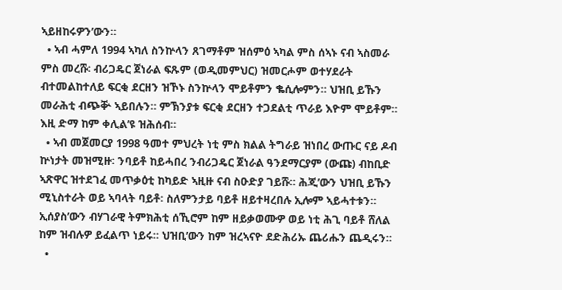ኣይዘከሩዎን’ውን።
  • ኣብ ሓምለ 1994 ኣካለ ስንኵላን ጸገማቶም ዝሰምዕ ኣካል ምስ ሰኣኑ ናብ ኣስመራ ምስ መረሹ፡ ብሪጋዴር ጀነራል ፍጹም (ወዲመምህር) ዝመርሖም ወተሃደራት ብተመልከተለይ ፍርቂ ደርዘን ዝኾኑ ስንኵላን ሞይቶምን ቈሲሎምን። ህዝቢ ይኹን መራሕቲ ብጭቝ ኣይበሉን። ምኽንያቱ ፍርቂ ደርዘን ተጋደልቲ ጥራይ እዮም ሞይቶም። እዚ ድማ ከም ቀሊል’ዩ ዝሕሰብ።
  • ኣብ መጀመርያ 1998 ዓመተ ምህረት ነቲ ምስ ክልል ትግራይ ዝነበረ ውጡር ናይ ዶብ ኵነታት መዝሚዙ፡ ንባይቶ ከይሓበረ ንብሪጋዴር ጀነራል ዓንደማርያም (ውጩ) ብከቢድ ኣጽዋር ዝተደገፈ መጥቃዕቲ ከካይድ ኣዚዙ ናብ ስዑድያ ገይሹ። ሕጂ’ውን ህዝቢ ይኹን ሚኒስተራት ወይ ኣባላት ባይቶ፡ ስለምንታይ ባይቶ ዘይተዛረበሉ ኢሎም ኣይሓተቱን። ኢሰያስ’ውን ብሃገራዊ ትምክሕቲ ሰኺሮም ከም ዘይቃወሙዎ ወይ ነቲ ሕጊ ባይቶ ሸለል ከም ዝብሉዎ ይፈልጥ ነይሩ። ህዝቢ’ውን ከም ዝረኣናዮ ደድሕሪኡ ጨሪሑን ጨዲሩን።
  •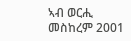ኣብ ወርሒ መስከረም 2001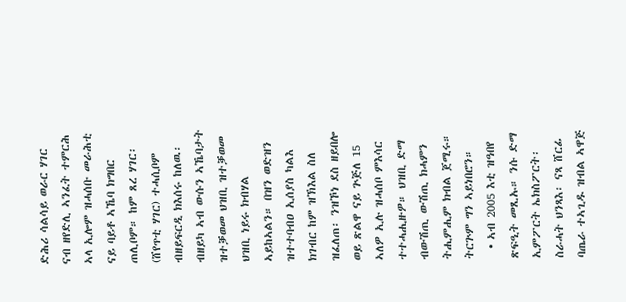ድሕሪ ሳልሳይ ወራር ሃገር ናብ ዘየድሊ ኣንፈት ተምርሕ ኣላ ኢሎም ዝሓሰቡ መራሕቲ ናይ ባይቶ ኣኼባ ክግበር ጠሊቦም። ከም ጸረ ሃገር፡ (ሸየጥቲ ሃገር) ተሓሲቦም ብዘይፍርዲ ክእሰሩ ከለዉ፡ ብዘይካ ኣብ ውሱን ኣኼባታት ዝተቓወመ ህዝቢ ዝተቓወመ ህዝቢ ነይሩ ክብሃል ኣይከኣልን። በዝን ወድዝን ዝተተባብዐ ኢሰያስ ካልእ ክገብር ከም ዝኽእል ስለ ዝፈለጠ፡ ንዝኾነ ደስ ዘይበሎ ወይ ጽልዋ ናይ ጕጅለ 15 ኣለዎ ኢሉ ዝሓሰቦ ምእሳር ተተሓሒዙዎ። ህዝቢ ድማ ብውሽጢ ውሽጢ ክሓምን ትሒምሒም ክብል ጀሚሩ። ትርጕም ግን ኣይነበሮን።
  • ኣብ 2005 እቲ ዝዓበየ ጽፍዒት መጺኡ። ንሱ ድማ ኢምፖርት ኤክስፖርት፡ ስራሓት ህንጻእ፡ ናጻ ሸርፊ ባጤራ ተኣጊዱ ዝብል ኣዋጅ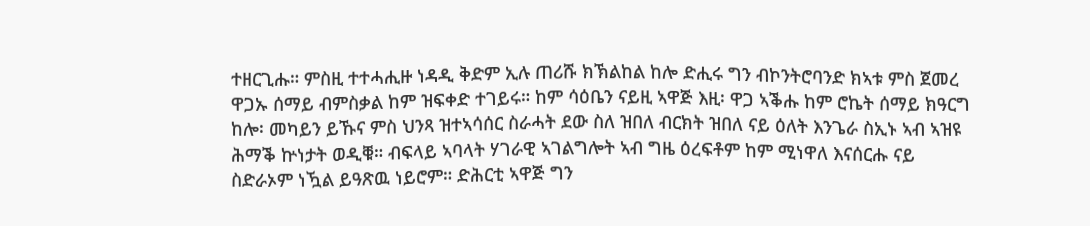ተዘርጊሑ። ምስዚ ተተሓሒዙ ነዳዲ ቅድም ኢሉ ጠሪሹ ክኽልከል ከሎ ድሒሩ ግን ብኮንትሮባንድ ክኣቱ ምስ ጀመረ ዋጋኡ ሰማይ ብምስቃል ከም ዝፍቀድ ተገይሩ። ከም ሳዕቤን ናይዚ ኣዋጅ እዚ፡ ዋጋ ኣቕሑ ከም ሮኬት ሰማይ ክዓርግ ከሎ፡ መካይን ይኹና ምስ ህንጻ ዝተኣሳሰር ስራሓት ደው ስለ ዝበለ ብርክት ዝበለ ናይ ዕለት እንጌራ ስኢኑ ኣብ ኣዝዩ ሕማቕ ኵነታት ወዲቑ። ብፍላይ ኣባላት ሃገራዊ ኣገልግሎት ኣብ ግዜ ዕረፍቶም ከም ሚነዋለ እናሰርሑ ናይ ስድራኦም ነዃል ይዓጽዉ ነይሮም። ድሕርቲ ኣዋጅ ግን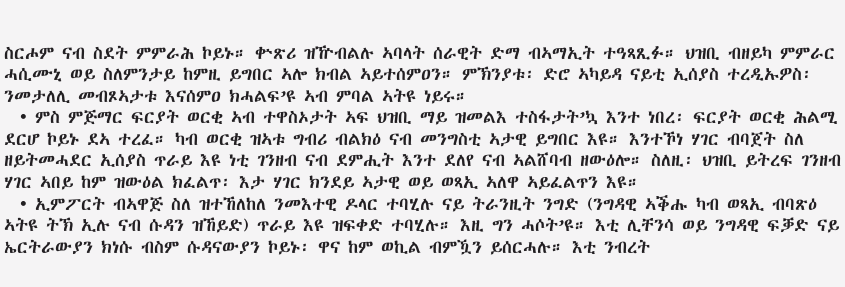ስርሖም ናብ ስደት ምምራሕ ኮይኑ። ቍጽሪ ዝዅብልሉ ኣባላት ሰራዊት ድማ ብኣማኢት ተዓጻጺፉ። ህዝቢ ብዘይካ ምምራር ሓሲሙኒ ወይ ስለምንታይ ከምዚ ይግበር ኣሎ ክብል ኣይተሰምዐን። ምኽንያቱ፡ ድሮ ኣካይዳ ናይቲ ኢሰያስ ተረዲኡዎስ፡ ንመታለሊ መብጾኣታቱ እናሰምዐ ክሓልፍ’ዩ ኣብ ምባል ኣትዩ ነይሩ።
  • ምስ ምጅማር ፍርያት ወርቂ ኣብ ተዋስኦታት ኣፍ ህዝቢ ማይ ዝመልእ ተስፋታት’ኳ እንተ ነበረ፡ ፍርያት ወርቂ ሕልሚ ደርሆ ኮይኑ ደኣ ተረፈ። ካብ ወርቂ ዝኣቱ ግብሪ ብልክዕ ናብ መንግስቲ ኣታዊ ይግበር እዩ። እንተኾነ ሃገር ብባጀት ስለ ዘይትመሓደር ኢሰያስ ጥራይ እዩ ነቲ ገንዘብ ናብ ደምሒት እንተ ደለየ ናብ ኣልሸባብ ዘውዕሎ። ስለዚ፡ ህዝቢ ይትረፍ ገንዘብ ሃገር ኣበይ ከም ዝውዕል ክፈልጥ፡ እታ ሃገር ክንደይ ኣታዊ ወይ ወጻኢ ኣለዋ ኣይፈልጥን እዩ።
  • ኢምፖርት ብኣዋጅ ስለ ዝተኸለከለ ንመእተዊ ዶላር ተባሂሉ ናይ ትራንዚት ንግድ (ንግዳዊ ኣቕሑ ካብ ወጻኢ ብባጽዕ ኣትዩ ትኽ ኢሉ ናብ ሱዳን ዝኸይድ) ጥራይ እዩ ዝፍቀድ ተባሂሉ። እዚ ግን ሓሶት’ዩ። እቲ ሊቸንሳ ወይ ንግዳዊ ፍቓድ ናይ ኤርትራውያን ክነሱ ብስም ሱዳናውያን ኮይኑ፡ ዋና ከም ወኪል ብምዃን ይሰርሓሉ። እቲ ንብረት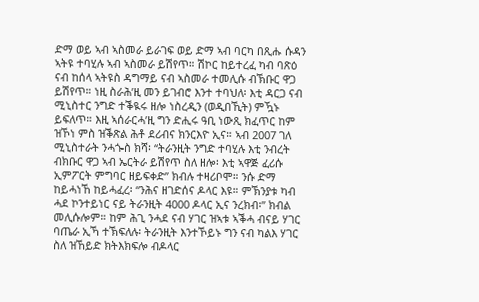ድማ ወይ ኣብ ኣስመራ ይራገፍ ወይ ድማ ኣብ ባርካ በጺሑ ሱዳን ኣትዩ ተባሂሉ ኣብ ኣስመራ ይሽየጥ። ሽኮር ከይተረፈ ካብ ባጽዕ ናብ ከሰላ ኣትዩስ ዳግማይ ናብ ኣስመራ ተመሊሱ ብኽቡር ዋጋ ይሽየጥ። ነዚ ስራሕ’ዚ መን ይገብሮ እንተ ተባህለ፡ እቲ ዳርጋ ናብ ሚኒስተር ንግድ ተቕዪሩ ዘሎ ነስረዲን (ወዲበኺት) ምዃኑ ይፍለጥ። እዚ ኣሰራርሓ’ዚ ግን ድሒሩ ዓቢ ነውጺ ክፈጥር ከም ዝኾነ ምስ ዝቕጽል ሕቶ ደሪብና ክንርእዮ ኢና። ኣብ 2007 ገለ ሚኒስተራት ንሓጐስ ክሻ፡ “ትራንዚት ንግድ ተባሂሉ እቲ ንብረት ብክቡር ዋጋ ኣብ ኤርትራ ይሽየጥ ስለ ዘሎ፡ እቲ ኣዋጅ ፈሪሱ ኢምፖርት ምግባር ዘይፍቀድ” ክብሉ ተዛሪቦሞ። ንሱ ድማ ከይሓነኸ ከይሓፈረ፡ “ንሕና ዘገድሰና ዶላር እዩ። ምኽንያቱ ካብ ሓደ ኮንተይነር ናይ ትራንዚት 4000 ዶላር ኢና ንረክብ፡” ክብል መሊሱሎም። ከም ሕጊ ንሓደ ናብ ሃገር ዝኣቱ ኣቕሓ ብናይ ሃገር ባጤራ ኢኻ ተኽፍለሉ፡ ትራንዚት እንተኾይኑ ግን ናብ ካልእ ሃገር ስለ ዝኸይድ ክትእክፍሎ ብዶላር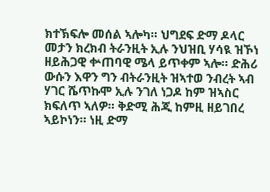ክተኽፍሎ መሰል ኣሎካ። ህግደፍ ድማ ዶላር መታን ክረክብ ትራንዚት ኢሉ ንህዝቢ ሃሳዪ ዝኾነ ዘይሕጋዊ ቍጠባዊ ሜላ ይጥቀም ኣሎ። ድሕሪ ውሱን እዋን ግን ብትራንዚት ዝኣተወ ንብረት ኣብ ሃገር ሼጥኩሞ ኢሉ ንገለ ነጋዶ ከም ዝኣስር ክፍለጥ ኣለዎ። ቅድሚ ሕጂ ከምዚ ዘይገበረ ኣይኮነን። ነዚ ድማ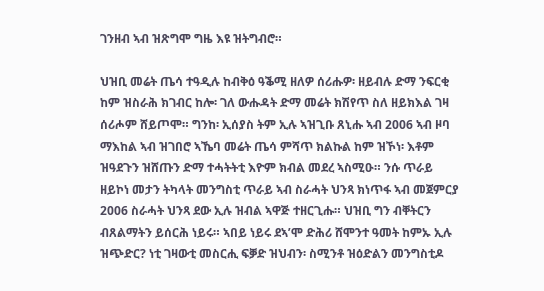ገንዘብ ኣብ ዝጽግሞ ግዜ እዩ ዝትግብሮ።

ህዝቢ መሬት ጤሳ ተዓዲሉ ከብቅዕ ዓቕሚ ዘለዎ ሰሪሑዎ፡ ዘይብሉ ድማ ንፍርቂ ከም ዝስራሕ ክገብር ከሎ፡ ገለ ውሑዳት ድማ መሬት ክሽየጥ ስለ ዘይክእል ገዛ ሰሪሖም ሸይጦሞ። ግንከ፡ ኢሰያስ ትም ኢሉ ኣዝጊቡ ጸኒሑ ኣብ 2006 ኣብ ዞባ ማእከል ኣብ ዝገበሮ ኣኼባ መሬት ጤሳ ምሻጥ ክልኩል ከም ዝኾነ፡ እቶም ዝዓደጉን ዝሸጡን ድማ ተሓትትቲ እዮም ክብል መደረ ኣስሚዑ። ንሱ ጥራይ ዘይኮነ መታን ትካላት መንግስቲ ጥራይ ኣብ ስራሓት ህንጻ ክነጥፋ ኣብ መጀምርያ 2006 ስራሓት ህንጻ ደው ኢሉ ዝብል ኣዋጅ ተዘርጊሑ። ህዝቢ ግን ብቐትርን ብጸልማትን ይሰርሕ ነይሩ። ኣበይ ነይሩ ደኣ’ሞ ድሕሪ ሸሞንተ ዓመት ከምኡ ኢሉ ዝጭድር? ነቲ ገዛውቲ መስርሒ ፍቓድ ዝህብን፡ ስሚንቶ ዝዕድልን መንግስቲዶ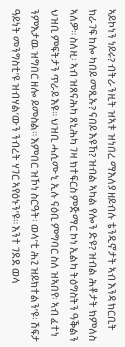ኣይኮነን ነይሩ? ብትራንዚት ዝኣቱ ዝነበረ ማእለያ ዘይብሉ ቴንዲኖታት ኣብ እንዳ ክርቢት ክራገፍ ከሎ ካበይ መጺኡ? ናበይ እዩኸ? ዝብል ኣካል የሎን ድዩ? ዝብል ሕቶታት ክምለስ ኣለዎ። ስለዚ፡ ኣብ ዝጸናሕካ ጸኒሕካ ገዛ ክተፍርስ ምጅማር ኮነ ኢልካ ትዕግስትን ዓቕልን ህዝቢ ምፍትታን ጥራይ እዩ። ህዝቢ ሓሲሙኒ ኢሉ ናዕቢ ምግባር ስለ ዝኣበየ፡ ኣብ ፈተነ ንምእታዉ ዝግበር ዘሎ ይመስል። እምበር ዝኾነ ስርዓት፡ ወላ’ቲ ሕጊ ዝይክተልን’ዩ፡ ሽፍታ ዓይነት መንግስቲ’ዩ ዝብሃል’ውን ንብረት ሃገር ኣየዕኑን’ዩ። እንተ ገደደ ወላ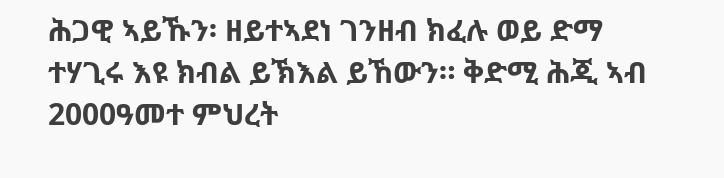ሕጋዊ ኣይኹን፡ ዘይተኣደነ ገንዘብ ክፈሉ ወይ ድማ ተሃጊሩ እዩ ክብል ይኽእል ይኸውን። ቅድሚ ሕጂ ኣብ 2000ዓመተ ምህረት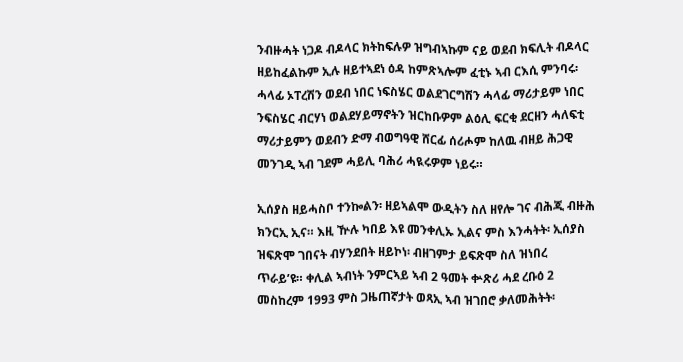ንብዙሓት ነጋዶ ብዶላር ክትከፍሉዎ ዝግብኣኩም ናይ ወደብ ክፍሊት ብዶላር ዘይከፈልኩም ኢሉ ዘይተኣደነ ዕዳ ከምጽኣሎም ፈቲኑ ኣብ ርእሲ ምንባሩ፡ ሓላፊ ኦፐረሽን ወደብ ነበር ነፍስሄር ወልደገርግሽን ሓላፊ ማሪታይም ነበር ንፍስሄር ብርሃነ ወልደሃይማኖትን ዝርከቡዎም ልዕሊ ፍርቂ ደርዘን ሓለፍቲ ማሪታይምን ወደብን ድማ ብወግዓዊ ሸርፊ ሰሪሖም ከለዉ ብዘይ ሕጋዊ መንገዲ ኣብ ገደም ሓይሊ ባሕሪ ሓዪሩዎም ነይሩ።

ኢሰያስ ዘይሓስቦ ተንኰልን፡ ዘይኣልሞ ውዲትን ስለ ዘየሎ ገና ብሕጂ ብዙሕ ክንርኢ ኢና። እዚ ዅሉ ካበይ እዩ መንቀሊኡ ኢልና ምስ እንሓትት፡ ኢሰያስ ዝፍጽሞ ገበናት ብሃንደበት ዘይኮነ፡ ብዘገምታ ይፍጽሞ ስለ ዝነበረ ጥራይ’ዩ። ቀሊል ኣብነት ንምርኣይ ኣብ 2 ዓመት ቍጽሪ ሓደ ረቡዕ 2 መስከረም 1993 ምስ ጋዜጠኛታት ወጻኢ ኣብ ዝገበሮ ቃለመሕትት፡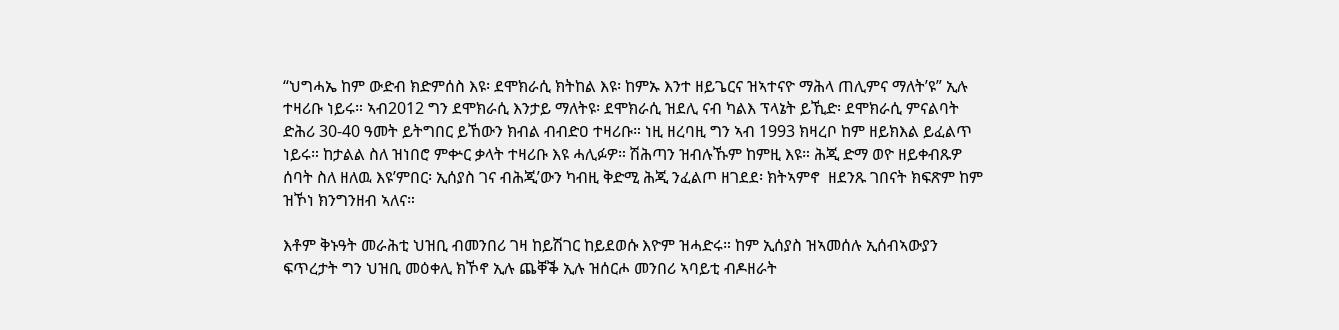“ህግሓኤ ከም ውድብ ክድምሰስ እዩ፡ ደሞክራሲ ክትከል እዩ፡ ከምኡ እንተ ዘይጌርና ዝኣተናዮ ማሕላ ጠሊምና ማለት’ዩ” ኢሉ ተዛሪቡ ነይሩ። ኣብ2012 ግን ደሞክራሲ እንታይ ማለትዩ፡ ደሞክራሲ ዝደሊ ናብ ካልእ ፕላኔት ይኺድ፡ ደሞክራሲ ምናልባት ድሕሪ 30-40 ዓመት ይትግበር ይኸውን ክብል ብብድዐ ተዛሪቡ። ነዚ ዘረባዚ ግን ኣብ 1993 ክዛረቦ ከም ዘይክእል ይፈልጥ ነይሩ። ከታልል ስለ ዝነበሮ ምቍር ቃላት ተዛሪቡ እዩ ሓሊፉዎ። ሽሕጣን ዝብሉኹም ከምዚ እዩ። ሕጂ ድማ ወዮ ዘይቀብጹዎ ሰባት ስለ ዘለዉ እዩ’ምበር፡ ኢሰያስ ገና ብሕጂ’ውን ካብዚ ቅድሚ ሕጂ ንፈልጦ ዘገደደ፡ ክትኣምኖ  ዘደንጹ ገበናት ክፍጽም ከም ዝኾነ ክንግንዘብ ኣለና።

እቶም ቅኑዓት መራሕቲ ህዝቢ ብመንበሪ ገዛ ከይሽገር ከይደወሱ እዮም ዝሓድሩ። ከም ኢሰያስ ዝኣመሰሉ ኢሰብኣውያን ፍጥረታት ግን ህዝቢ መዕቀሊ ክኾኖ ኢሉ ጨቐቕ ኢሉ ዝሰርሖ መንበሪ ኣባይቲ ብዶዘራት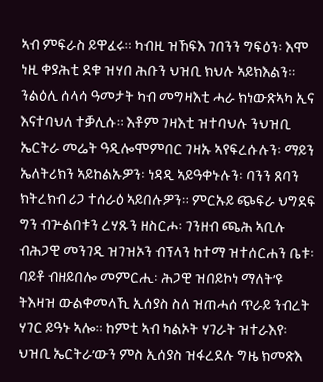ኣብ ምፍራስ ይዋፈሩ። ካብዚ ዝኸፍእ ገበንን ግፍዕን፡ እሞ ነዚ ቀያሕቲ ደቁ ዝሃበ ሕቡን ህዝቢ ክህሉ ኣይክእልን። ንልዕሊ ሰላሳ ዓመታት ካብ መግዛእቲ ሓራ ክነውጽኣካ ኢና እናተባህለ ተቓሊሱ። እቶም ገዛእቲ ዝተባህሉ ንህዝቢ ኤርትራ መሬት ዓዲሎሞምበር ገዛኡ ኣየፍረሱሉን፡ ማይን ኤለትሪክን ኣይከልኡዎን፡ ነዳዲ ኣይዓቀኑሉን፡ ባንን ጸባን ክትረክብ ሪጋ ተሰራዕ ኣይበሉዎን። ምርኡይ ጭፍራ ህግደፍ ግን ብጕልበቱን ረሃጹን ዘስርሖ፡ ገንዘብ ጫሕ ኣቢሉ ብሕጋዊ መንገዲ ዝገዝኦን ብፕላን ከተማ ዝተሰርሐን ቤቱ፡ ባይቶ ብዘይበሎ መምርሒ፡ ሕጋዊ ዝበይኮነ ማለት’ዩ ትእዛዝ ውልቀመላኺ ኢሰያስ ስለ ዝጠሓሰ ጥራይ ንብረት ሃገር ይዓኑ ኣሎ። ከምቲ ኣብ ካልኦት ሃገራት ዝተራእየ፡ ህዝቢ ኤርትራ’ውን ምስ ኢሰያስ ዝፋረደሉ ግዜ ክመጽእ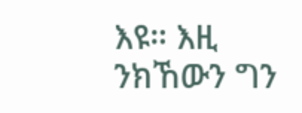እዩ። እዚ ንክኸውን ግን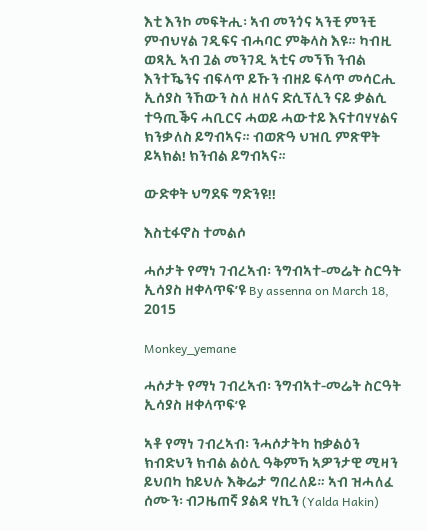እቲ እንኮ መፍትሒ፡ ኣብ መንጎና ኣንቺ ምንቺ ምብህሃል ገዲፍና ብሓባር ምቅላስ እዩ። ካብዚ ወጻኢ ኣብ ጓል መንገዲ ኣቲና መኘኽ ንብል እንተዄንና ብፍላጥ ይኹን ብዘይ ፍላጥ መሳርሒ ኢሰያስ ንኸውን ስለ ዘለና ድሲፕሊን ናይ ቃልሲ ተዓጢቕና ሓቢርና ሓወይ ሓውተይ እናተባሃሃልና ክንቃለስ ይግብኣና። ብወጽዓ ህዝቢ ምጽዋት ይኣክል! ክንብል ይግብኣና።

ውድቀት ህግደፍ ግድንዩ!!

እስቲፋኖስ ተመልሶ

ሓሶታት የማነ ገብረኣብ፡ ንግብኣተ-መሬት ስርዓት ኢሳያስ ዘቀላጥፍ’ዩ By assenna on March 18, 2015

Monkey_yemane

ሓሶታት የማነ ገብረኣብ፡ ንግብኣተ-መሬት ስርዓት ኢሳያስ ዘቀላጥፍ’ዩ

ኣቶ የማነ ገብረኣብ፡ ንሓሶታትካ ከቃልዕን ክብድህን ክብል ልዕሊ ዓቅምኻ ኣዎንታዊ ሚዛን ይህበካ ከይህሉ እቅሬታ ግበረለይ። ኣብ ዝሓለፈ ሰሙን፡ ብጋዜጠኛ ያልዳ ሃኪን (Yalda Hakin)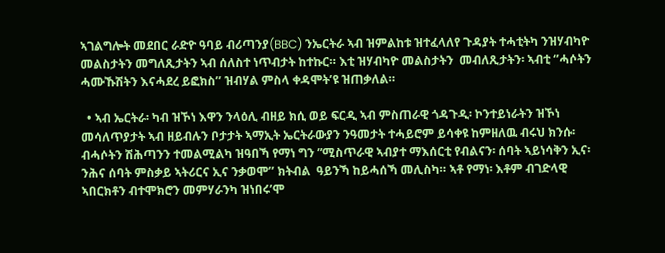ኣገልግሎት መደበር ራድዮ ዓባይ ብሪጣንያ(BBC) ንኤርትራ ኣብ ዝምልከቱ ዝተፈላለየ ጉዳያት ተሓቲትካ ንዝሃብካዮ መልስታትን መግለጺታትን ኣብ ሰለስተ ነጥብታት ከተኩር። እቲ ዝሃብካዮ መልስታትን  መብለጺታትን፡ ኣብቲ ‘’ሓሶትን ሓሙኹሽትን እናሓደረ ይፎክስ’’ ዝብሃል ምስላ ቀዳሞት’ዩ ዝጠቃለል።

  • ኣብ ኤርትራ፡ ካብ ዝኾነ እዋን ንላዕሊ ብዘይ ክሲ ወይ ፍርዲ ኣብ ምስጠራዊ ጎዳጉዲ፡ ኮንተይነራትን ዝኾነ መሳለጥያታት ኣብ ዘይብሉን ቦታታት ኣማኢት ኤርትራውያን ንዓመታት ተሓይሮም ይሳቀዩ ከምዘለዉ ብሩህ ክንሱ፡ ብሓሶትን ሽሕጣንን ተመልሚልካ ዝዓበኻ የማነ ግን ”ሚስጥራዊ ኣብያተ ማእሰርቲ የብልናን፡ ሰባት ኣይነሳቅን ኢና፡ ንሕና ሰባት ምስቃይ ኣትሪርና ኢና ንቃወሞ’’ ክትብል  ዓይንኻ ከይሓሰኻ መሊስካ። ኣቶ የማነ፡ እቶም ብገድላዊ  ኣበርክቶን ብተሞክሮን መምሃራንካ ዝነበሩ’ሞ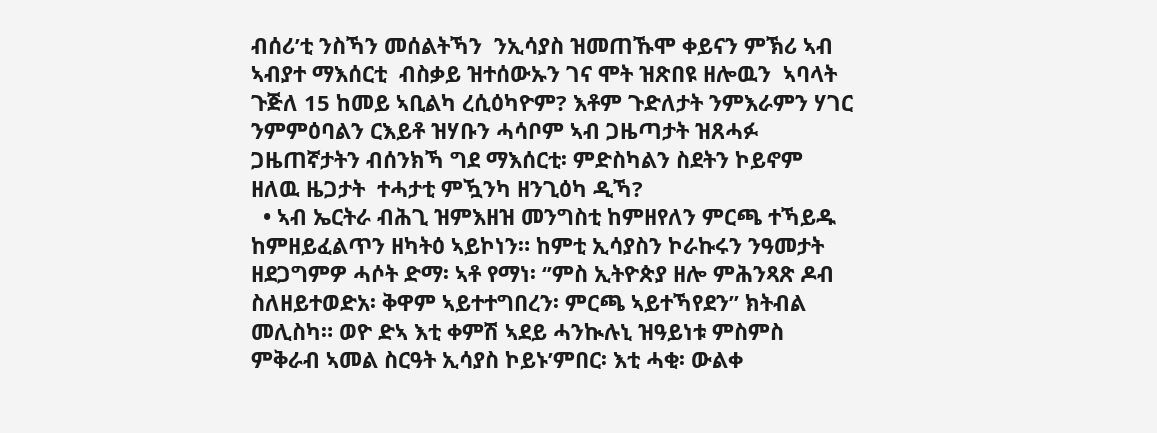ብሰሪ’ቲ ንስኻን መሰልትኻን  ንኢሳያስ ዝመጠኹሞ ቀይናን ምኽሪ ኣብ ኣብያተ ማእሰርቲ  ብስቃይ ዝተሰውኡን ገና ሞት ዝጽበዩ ዘሎዉን  ኣባላት ጉጅለ 15 ከመይ ኣቢልካ ረሲዕካዮም? እቶም ጉድለታት ንምእራምን ሃገር ንምምዕባልን ርእይቶ ዝሃቡን ሓሳቦም ኣብ ጋዜጣታት ዝጸሓፉ ጋዜጠኛታትን ብሰንክኻ ግደ ማእሰርቲ፡ ምድስካልን ስደትን ኮይኖም ዘለዉ ዜጋታት  ተሓታቲ ምዃንካ ዘንጊዕካ ዲኻ?
  • ኣብ ኤርትራ ብሕጊ ዝምእዘዝ መንግስቲ ከምዘየለን ምርጫ ተኻይዱ ከምዘይፈልጥን ዘካትዕ ኣይኮነን። ከምቲ ኢሳያስን ኮራኩሩን ንዓመታት ዘደጋግምዎ ሓሶት ድማ፡ ኣቶ የማነ፡ ‘’ምስ ኢትዮጵያ ዘሎ ምሕንጻጽ ዶብ ስለዘይተወድአ፡ ቅዋም ኣይተተግበረን፡ ምርጫ ኣይተኻየደን” ክትብል መሊስካ። ወዮ ድኣ እቲ ቀምሽ ኣደይ ሓንኲሉኒ ዝዓይነቱ ምስምስ ምቅራብ ኣመል ስርዓት ኢሳያስ ኮይኑ’ምበር፡ እቲ ሓቂ፡ ውልቀ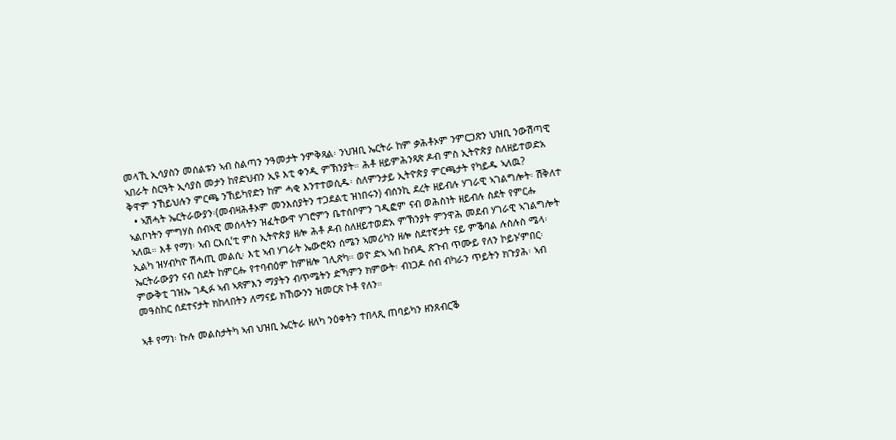መላኺ ኢሳያስን መሰልቱን ኣብ ስልጣን ንዓመታት ንምቅጻል፡ ንህዝቢ ኤርትራ ከም ቃሕቶኦም ንምርጋጽን ህዝቢ ንውሽጣዊ ኣበራት ስርዓት ኢሳያስ መታን ከየድህብን ኢዩ እቲ ቀንዲ ምኽንያት። ሕቶ ዘይምሕንጻጽ ዶብ ምስ ኢትዮጵያ ስለዘይተወድአ ቅዋም ንኸይህሉን ምርጫ ንኸይካየድን ከም ሓቂ እንተተወሲዱ፡ ስለምንታይ ኢትዮጵያ ምርጫታት የካይዱ ኣለዉ?
  • ኣሽሓት ኤርትራውያን፡(መብዛሕቶኦም መንእሰያትን ተጋደልቲ ዝነበሩን) ብሰንኪ ደረት ዘይብሉ ሃገራዊ ኣገልግሎት፡ ሽቅለተ ኣልቦነትን ምግሃስ ሰብኣዊ መሰላትን ዝፈትውዋ ሃገሮምን ቤተሰቦምን ገዲፎም ናብ ወሕስነት ዘይብሉ ስደት የምርሑ ኣለዉ። እቶ የማነ፡ ኣብ ርእሲ’ቲ ምስ ኢትዮጵያ ዘሎ ሕቶ ዶብ ስለዘይተወድአ ምኽንያት ምንዋሕ መደብ ሃገራዊ ኣገልግሎት ኢልካ ዝሃብካዮ ሽሓጢ መልሲ፡ እቲ ኣብ ሃገራት ኤውሮጳን ሰሜን ኣመሪካን ዘሎ ስደተኛታት ናይ ምቕባል ሉስሉስ ሜላ፡ ኤርትራውያን ናብ ስደት ከምርሑ የተባብዕም ከምዘሎ ገሊጽካ። ወዮ ድኣ ኣብ ከብዲ ጽጉብ ጥሙይ የለን ኮይኑ’ምበር፡ ምውቅቲ ገዝኡ ገዲፉ ኣብ ኣጻምእን ማያትን ብጥሜትን ድኻምን ክምውት፡ ብነጋዶ ሰብ ብካራን ጥይትን ክጉያሕ፡ ኣብ መዓስከር ሰደተናታት ክከላበትን ለማናይ ክኸውንን ዝመርጽ ኮቶ የለን።

ኣቶ የማነ፡ ኩሉ መልስታትካ ኣብ ህዝቢ ኤርትራ ዘለካ ንዕቀትን ተበላጺ ጠባይካን ዘንጸብርቕ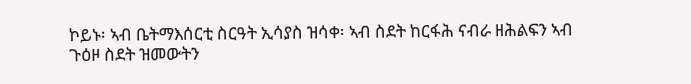ኮይኑ፡ ኣብ ቤትማእሰርቲ ስርዓት ኢሳያስ ዝሳቀ፡ ኣብ ስደት ከርፋሕ ናብራ ዘሕልፍን ኣብ ጉዕዞ ስደት ዝመውትን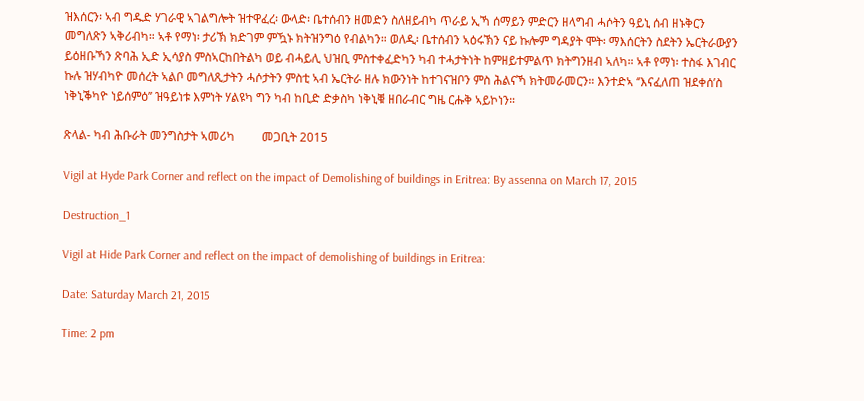ዝእሰርን፡ ኣብ ግዱድ ሃገራዊ ኣገልግሎት ዝተዋፈረ፡ ውላድ፡ ቤተሰብን ዘመድን ስለዘይብካ ጥራይ ኢኻ ሰማይን ምድርን ዘላግብ ሓሶትን ዓይኒ ሰብ ዘኑቅርን መግለጽን ኣቅሪብካ። ኣቶ የማነ፡ ታሪኽ ክድገም ምዃኑ ክትዝንግዕ የብልካን። ወለዲ፡ ቤተሰብን ኣዕሩኽን ናይ ኩሎም ግዳያት ሞት፡ ማእሰርትን ስደትን ኤርትራውያን ይዕዘቡኻን ጽባሕ ኢድ ኢሳያስ ምስኣርከበትልካ ወይ ብሓይሊ ህዝቢ ምስተቀፈድካን ካብ ተሓታትነት ከምዘይተምልጥ ክትግንዘብ ኣለካ። ኣቶ የማነ፡ ተስፋ እገብር ኩሉ ዝሃብካዮ መሰረት ኣልቦ መግለጺታትን ሓሶታትን ምስቲ ኣብ ኤርትራ ዘሉ ክውንነት ከተገናዝቦን ምስ ሕልናኻ ክትመራመርን። እንተድኣ ‘’እናፈለጠ ዝደቀሰ’ስ ነቅኒቕካዮ ነይሰምዕ’’ ዝዓይነቱ እምነት ሃልዩካ ግን ካብ ከቢድ ድቃስካ ነቅኒቑ ዘበራብር ግዜ ርሑቅ ኣይኮነን።

ጽላል- ካብ ሕቡራት መንግስታት ኣመሪካ         መጋቢት 2015

Vigil at Hyde Park Corner and reflect on the impact of Demolishing of buildings in Eritrea: By assenna on March 17, 2015

Destruction_1

Vigil at Hide Park Corner and reflect on the impact of demolishing of buildings in Eritrea:

Date: Saturday March 21, 2015

Time: 2 pm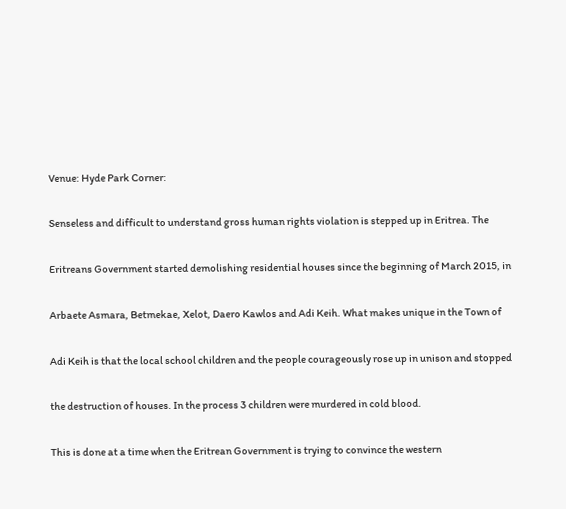Venue: Hyde Park Corner:

Senseless and difficult to understand gross human rights violation is stepped up in Eritrea. The

Eritreans Government started demolishing residential houses since the beginning of March 2015, in

Arbaete Asmara, Betmekae, Xelot, Daero Kawlos and Adi Keih. What makes unique in the Town of

Adi Keih is that the local school children and the people courageously rose up in unison and stopped

the destruction of houses. In the process 3 children were murdered in cold blood.

This is done at a time when the Eritrean Government is trying to convince the western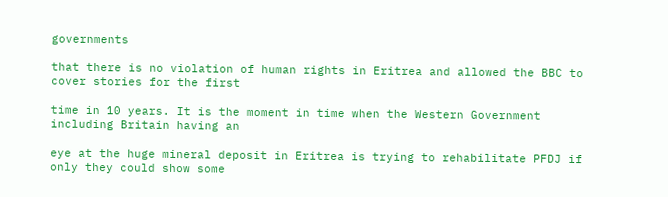governments

that there is no violation of human rights in Eritrea and allowed the BBC to cover stories for the first

time in 10 years. It is the moment in time when the Western Government including Britain having an

eye at the huge mineral deposit in Eritrea is trying to rehabilitate PFDJ if only they could show some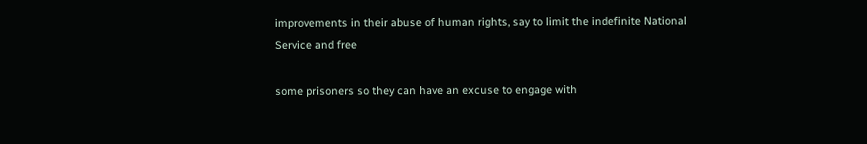improvements in their abuse of human rights, say to limit the indefinite National Service and free

some prisoners so they can have an excuse to engage with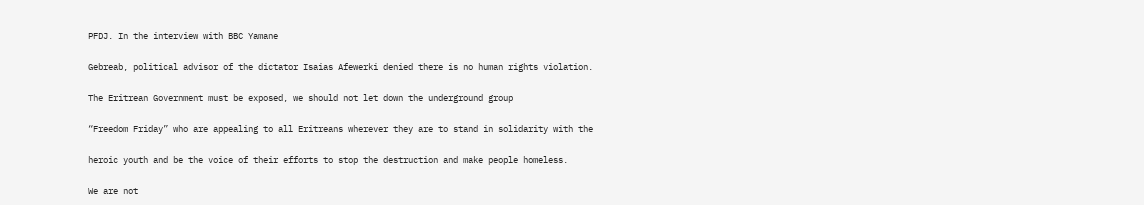PFDJ. In the interview with BBC Yamane

Gebreab, political advisor of the dictator Isaias Afewerki denied there is no human rights violation.

The Eritrean Government must be exposed, we should not let down the underground group

“Freedom Friday” who are appealing to all Eritreans wherever they are to stand in solidarity with the

heroic youth and be the voice of their efforts to stop the destruction and make people homeless.

We are not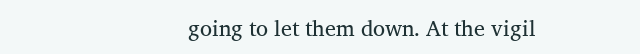going to let them down. At the vigil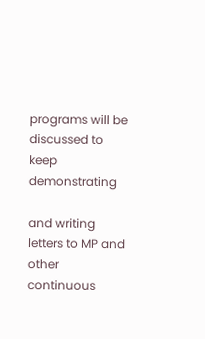programs will be discussed to keep demonstrating

and writing letters to MP and other continuous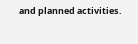and planned activities.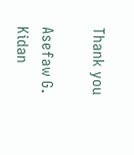Thank you

Asefaw G. Kidan